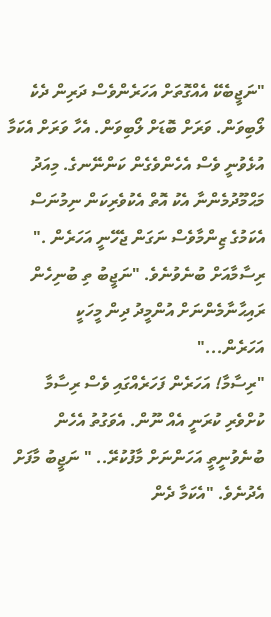"ނަޖީބެކޭ އެއްގޮތަށް އަހަރެންވެސް ދަރިން ދެކެ ލޯބިވަން. ވަރަށް ބޮޑަށް ލޯބިވަން. އެހާ ވަރަށް އެކަމާ އުޅެވުނީ ވެސް އެހެންވެގެން ކަންނޭނގެ. މިއަދު މަޙްމޫދުމެންނާ އެކު އޮތް އެކުވެރިކަން ނިމުނަސް އެކަމުގެ ޒިންމާވެސް ނަގަން ޖެހޭނީ އަހަރެން ." ރިސާމާއަށް ބުނެވުނެވެ. "ނަޖީބު ތި ބުނިހެން ރައިޙާނާމެންނަށް އުންމީދު ދިން މީހަކީ އަހަރެން..."
"ރިސާމާ! އަހަރެން ފަހަރެއްގައި ވެސް ރިސާމާ ކުށްވެރި ކުރަނީ އެއް ނޫން. އެވަގުތު އެހެން ބުނެވުނީތީ އަހަންނަށް މާފުކުރޭ.. " ނަޖީބު މާފަށް އެދުނެވެ. "އެކަމާ ދެން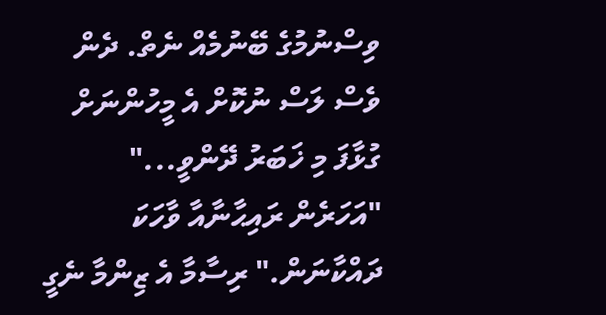ވިސްނުމުގެ ބޭނުމެއް ނެތް. ދެން ވެސް ލަސް ނުކޮށް އެ މީހުންނަށް ގުޅާފަ މި ޚަބަރު ދޭންވީ..."
"އަހަރެން ރައިޙާނާއާ ވާހަކަ ދައްކާނަން." ރިސާމާ އެ ޒިންމާ ނެގީ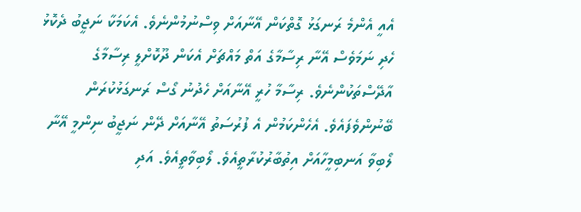އެއީ އެންމެ ރަނގަޅު ގޮތްކަން އޭނާއަށް ވިސްނުމުންނެވެ. އެކަމަކާ ނަޖީބު ދެކޮޅު ހެދި ނަމަވެސް އޭނާ ރިސާމާގެ އަތް މައްޗަށް އެކަން ދޫކޮށްލީ ރިސާމާގެ އާދޭސްތަކުންނެވެ. ރިސާމާ ހުރީ އޭނާއަށް ހެދުނު ގޯސް ރަނގަޅުކުރަން ބޭނުންވެފައެވެ. އެހެންކަމުން އެ ފުރުސަތު އޭނާއަށް ދޭން ނަޖީބު ނިންމީ އޭނާ ލޯބިވާ އަނބިމީހާއަށް އިތުބާރުކުރާތީއެވެ. ލޯބިވާތީއެވެ. އަދި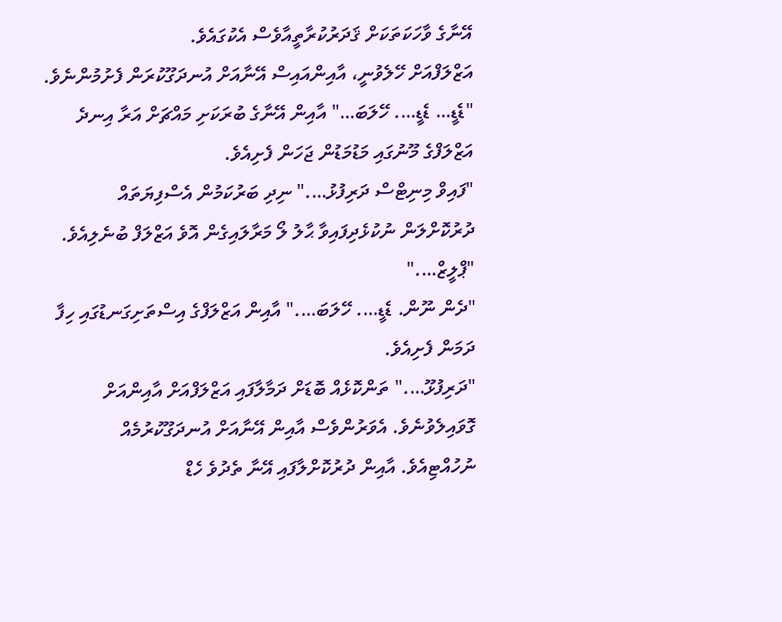އޭނާގެ ވާހަކަތަކަށް ޤަދަރުކުރާތީއާވެސް އެކުގައެވެ.
އަޒްލަފްއަށް ހޭލެވުނީ، އާއިންއައިސް އޭނާއަށް އުނދަގޫކުރަން ފެށުމުންނެވެ.
"ޑެޑީ… ޑެޑީ…. ހޭލަބަ…" އާއިން އޭނާގެ ބުރަކަށި މައްޗަށް އަރާ އިނދެ އަޒްލަފްގެ މޫނުގައި މަޑުމަޑުން ޖަހަން ފެށިއެވެ.
"ފައިވް މިނިޓްސް ދަރިފުޅު…." ނިދި ބަރުކަމުން އެސްފިޔަތައް ދުރުކޮށްލަން ނުކުޅެދިފައިވާ ޙާލު ލޯ މަރާލައިގެން އޮވެ އަޒްލަފް ބުނެލިއެވެ. "ޕްލީޒް…."
"ދެން ނޫން. ޑެޑީ…. ހޭލަބަ…." އާއިން އަޒްލަފްގެ އިސްތަށިގަނޑުގައި ހިފާ ދަމަން ފެށިއެވެ.
"ދަރިފުޅޫ…." ތަންކޮޅެއް ބޮޑަށް ދަމާލާފައި އަޒްލަފްއަށް އާއިންއަށް ގޮވައިލެވުނެވެ. އެވަރުންވެސް އާއިން އޭނާއަށް އުނދަގޫކުރުމެއް ނުހުއްޓިއެވެ. އާއިން ދުރުކޮށްލާފައި އޭނާ ތެދުވެ ހެޑް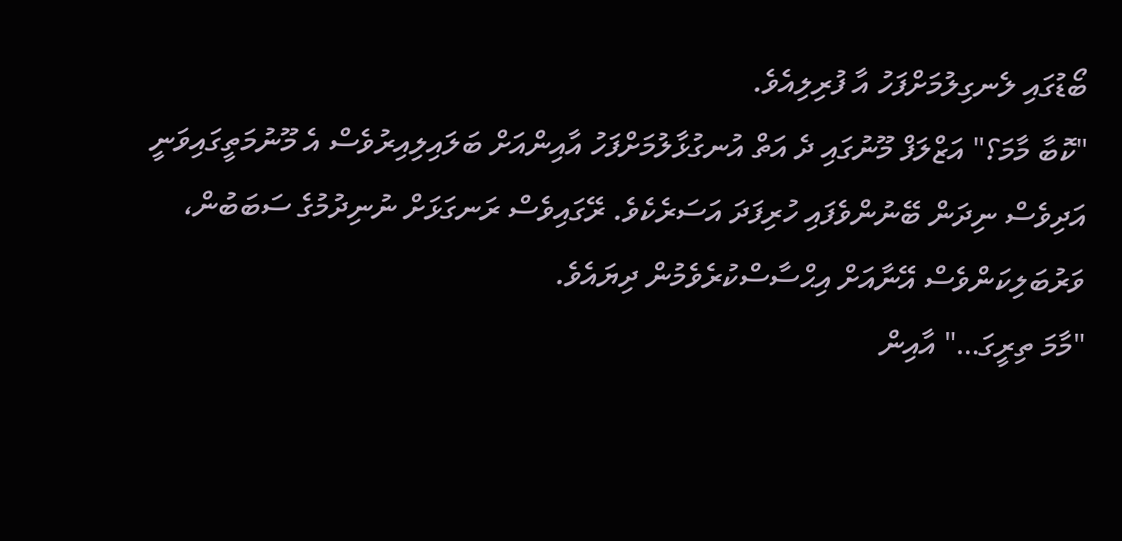ބޯޑުގައި ލެނގިލުމަށްފަހު އާ ފުރިލިއެވެ.
"ކޮބާ މާމަ؟" އަޒްލަފް މޫނުގައި ދެ އަތް އުނގުޅާލުމަށްފަހު އާއިންއަށް ބަލައިލިއިރުވެސް އެ މޫނުމަތީގައިވަނީ އަދިވެސް ނިދަން ބޭނުންވެފައި ހުރިފަދަ އަސަރެކެވެ. ރޭގައިވެސް ރަނގަޅަށް ނުނިދުމުގެ ސަބަބުން، ވަރުބަލިކަންވެސް އޭނާއަށް އިޙްސާސްކުރެވެމުން ދިޔައެވެ.
"މާމަ ތިރީގަ…" އާއިން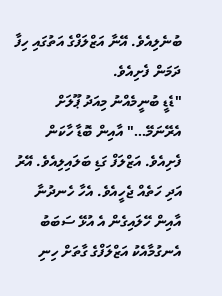ބުނެލިއެވެ. އޭނާ އަޒްލަފްގެ އަތުގައި ހިފާ ދަމަން ފެށިއެވެ.
"ޑެޑީ ބުނީމެއްނު މިއަދު ޕޫލަށް އެރޭނަމޭ…" އާއިން ބޮޑާ ހާކަން ފެށިއެވެ. އަޒްލަފް ގަޑި ބަލައިލިއެވެ. އޭރު އަދި ހަތެއް ޖެހީއެވެ. އެހާ ހެނދުނާ އާއިން ހޭލައިގެން އެ އުޅޭ ސަބަބު އެނގުމާއެކު އަޒްލަފްގެ ގާތަށް ހިނި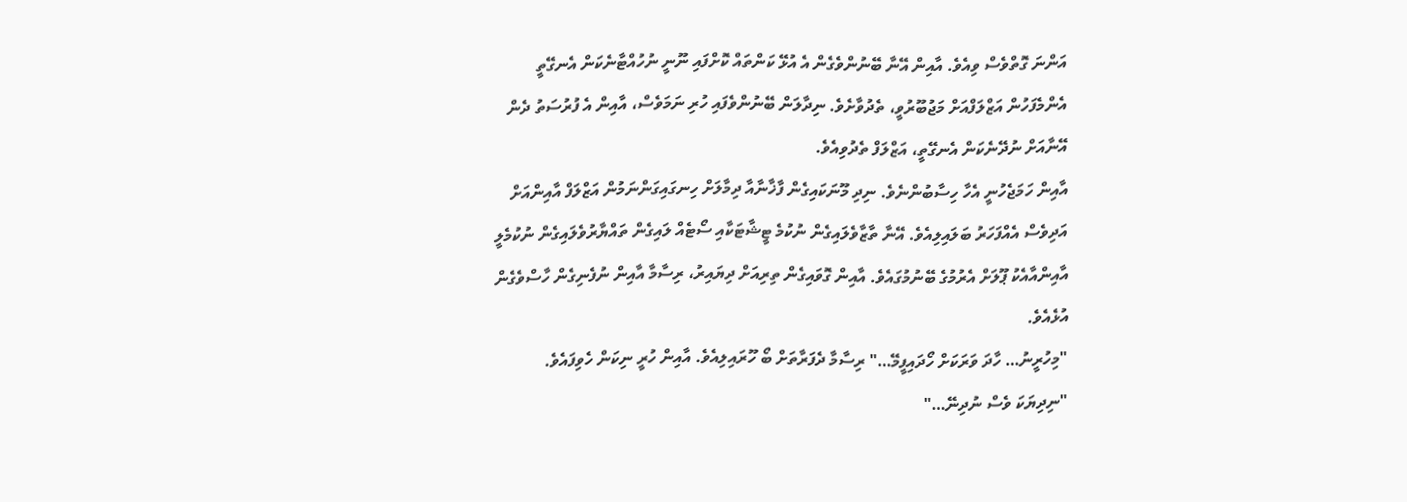އަންނަ ގޮތްވެސް ވިއެވެ. އާއިން އޭނާ ބޭނުންވެގެން އެ އުޅޭ ކަންތައް ކޮށްފައި ނޫނީ ނުހުއްޓާނެކަން އެނގޭތީ އެންމެފަހުން އަޒްލަފްއަށް މަޖުބޫރުވީ، ތެދުވާށެވެ. ނިދާލަން ބޭނުންވެފައި ހުރި ނަމަވެސް، އާއިން އެ ފުރުސަތު ދެން އޭނާއަށް ނުދޭނެކަން އެނގޭތީ، އަޒްލަފް ތެދުވިއެވެ.
އާއިން ހަމަޖެހުނީ އެހާ ހިސާބުންނެވެ. ނިދި މޫނަކައިގެން ފާޚާނާއާ ދިމާލަށް ހިނގައިގަންނަމުން އަޒްލަފް އާއިންއަށް އަދިވެސް އެއްފަހަރު ބަލައިލިއެވެ. އޭނާ ތާޒާވެލައިގެން ނުކުމެ ޓީޝާޓަކާއި ސޯޓެއް ލައިގެން ތައްޔާރުވެލައިގެން ނުކުމެލީ އާއިންއާއެކު ޕޫލަށް އެރުމުގެ ބޭނުމުގައެވެ. އާއިން ގޮވައިގެން ތިރިއަށް ދިޔައިރު، ރިސާމާ އާއިން ނުފެނިގެން ހާސްވެގެން އުޅެއެވެ.
"މިހުރީނު… ހާދަ ވަރަކަށް ހޯދައިފީމޭ…" ރިސާމާ ދެފަރާތަށް ބޯ ހޫރައިލިއެވެ. އާއިން ހުރީ ނިކަން ހެވިފައެވެ.
"ނިދިޔަކަ ވެސް ނުދިނޭ…"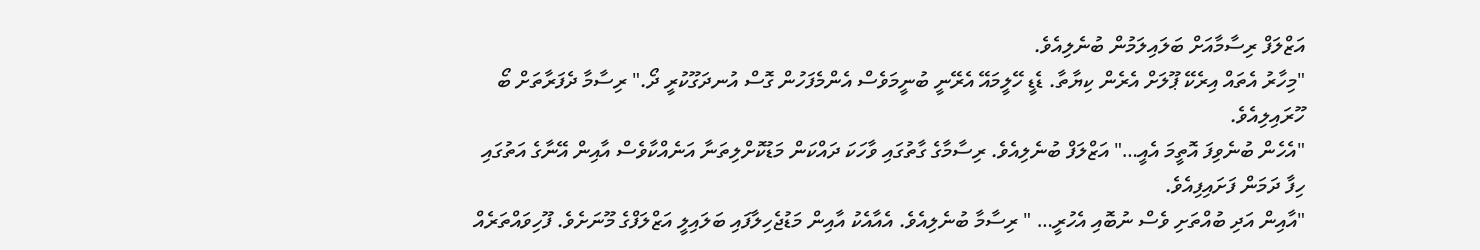އަޒްލަފް ރިސާމާއަށް ބަލައިލަމުން ބުނެލިއެވެ.
"މިހާރު އެތައް އިރެކޭ ޕޫލަށް އެރެން ކިޔާތާ. ޑެޑީ ހޭލީމައޭ އެރޭނީ ބުނީމަވެސް އެންމެފަހުން ގޮސް އުނދަގޫކުރީ ދޯ." ރިސާމާ ދެފަރާތަށް ބޯ ހޫރައިލިއެވެ.
"އެހެން ބުނެވިފަ އޮތީމަ އެއީ…" އަޒްލަފް ބުނެލިއެވެ. ރިސާމާގެ ގާތުގައި ވާހަކަ ދައްކަން މަޑުކޮށްލިތަނާ އަނެއްކާވެސް އާއިން އޭނާގެ އަތުގައި ހިފާ ދަމަން ފަށައިފިއެވެ.
"އާއިން އަދި ބުއްތަށި ވެސް ނުބޮއި އެހުރީ… " ރިސާމާ ބުނެލިއެވެ. އެއާއެކު އާއިން މަޑުޖެހިލާފައި ބަލައިލީ އަޒްލަފްގެ މޫނަށެވެ. ފޫހިވައްތަރެއް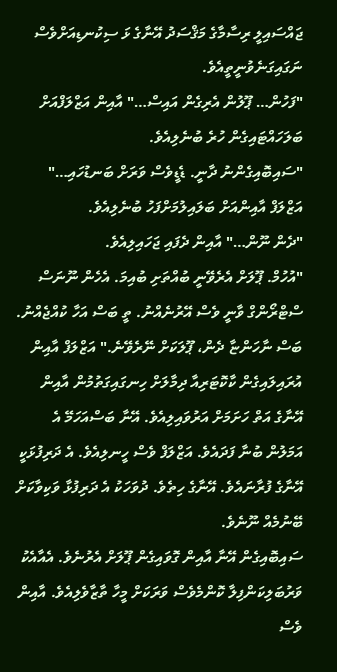ޖައްސައިލީ ރިސާމާގެ މަޤްސަދު އޭނާގެ ޅަ ސިކުނޑިއަށްވެސް ނަގައިގަނެވުނީތީއެވެ.
"ފަހުން… ޕޫލުން އެރިގެން އައިސް…" އާއިން އަޒްލަފްއަށް ބަލަހައްޓައިގެން ހުރެ ބުނެލިއެވެ.
"ސައިބޮއިގެންނު ދާނީ. ޑެޑީވެސް ވަރަށް ބަނޑުހައި…" އަޒްލަފް އާއިންއަށް ބަލައިލުމަށްފަހު ބުނެލިއެވެ.
"ދެން ނޫން…" އާއިން ދެފައި ޖަހައިލިއެވެ.
"އުހުމް. ޕޫލަށް އެރެވޭނީ ބުއްތަށި ބުއިމަ. އެހެން ނޫނަސް ސްޓްރޯންގް ވާނީ ވެސް އޭރުނެއްނު. ތީ ބަސް އަހާ ކުއްޖެއްނު. ބަސް ނާހަންޏާ ދެން، ޕޫލަކަށް ނޭރެވޭނެ." އަޒްލަފް އާއިން އުރައިލައިގެން ކާކޮޓަރިއާ ދިމާލަށް ހިނގައިގަތުމުން އާއިން އޭނާގެ އަތް ހަށަމަށް އަރުވައިލިއެވެ. އޭނާ ބަސްއަހަމޭ އެ އަމަލުން ބުނާ ފަދައެވެ. އަޒްލަފް ވެސް ހީނލިއެވެ. އެ ދަރިފުޅަކީ އޭނާގެ ފުރާނައެވެ. އޭނާގެ ހިތެވެ. ދުވަހަކު އެ ދަރިފުޅާ ވަކިވާކަށް ބޭނުމެއް ނޫނެވެ.
ސައިބޮއިގެން އޭނާ އާއިން ގޮވައިގެން ޕޫލަށް އެރުނެވެ. އެއާއެކު ވަރުބަލިކަންފިލާ ކޮންމެވެސް ވަރަކަށް މީހާ ތާޒާވެލިއެވެ. އާއިން ވެސް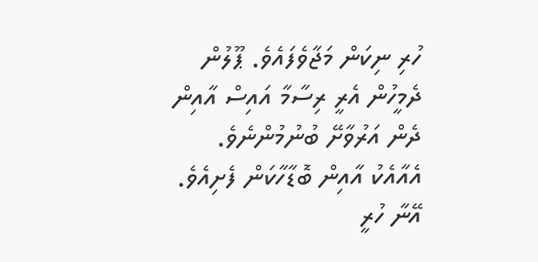ހުރި ނިކަން މަޖާވެފައެވެ. ޕޫލުން ދެމީހުން އެރީ ރިސާމާ އައިސް އާއިން ދެން އަރުވާށޭ ބުނުމުންނެވެ. އެއާއެކު އާއިން ބޮޑާހާކަން ފެށިއެވެ. އޭނާ ހުރީ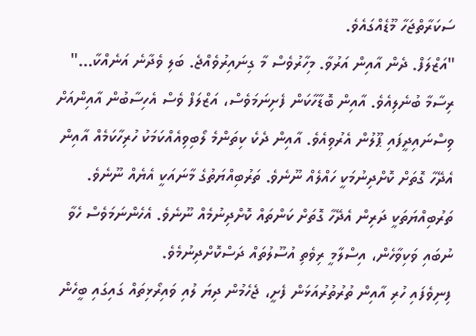ސަކަރާތްޖަހާ މޫޑެއްގައެވެ.
"އަޒްލަފް. ދެން އާއިން އަރުވާ. މިހާރުވެސް މާ ގިނައިރުވެއްޖެ. ބަލި ވެދާނެ އަނެއްކާ…" ރިސާމާ ބުނެލިއެވެ. އާއިން ބޮޑާހާކަން ފެށިނަމަވެސް، އަޒްލަފް ވެސް އެހިސާބުން އާއިންއަށް ވިސްނައިދީފައި ޕޫލުން އެރުވިއެވެ. އާއިން ދެކެ ކިތަންމެ ލޯބިވިއެއްކަމަކު ހުރިހާކަމެއް އާއިން އެދޭހާ ގޮތަށް ކޮށްދިނުމަކީ ހައްލެއް ނޫނެވެ. ތަރުބިއްޔަތުގެ މާނައަކީ އެޔެއް ނޫނެވެ. ތަރުބިއްޔަތަކީ ދަރިން އެދޭހާ ގޮތަށް ކަންތައް ކޮށްދިނުމެއް ނޫނެވެ. އެހެންނަމަވެސް ހެވާ ނުބައި ވަކިވާހެން، އިސްލާމީ ރިވެތި އުސޫލުތައް ދަސްކޮށްދިނުމެވެ.
ފިނިވެފައި ހުރި އާއިން ތުރުތުރުއަޅަން ފެށީ، ޖެހެމުން ދިޔަ ލުއި ވައިރޯޅިތައް ގައިގައި ބީހެން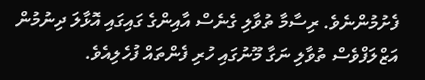ފެށުމުންނެވެ. ރިސާމާ ތުވާލި ގެނެސް އާއިންގެ ގައިގައި އޮޅާލަ ދިނުމުން އަޒްލަފްވެސް ތުވާލި ނަގާ މޫނުގައި ހުރި ފެންތައް ފުހެލިއެވެ.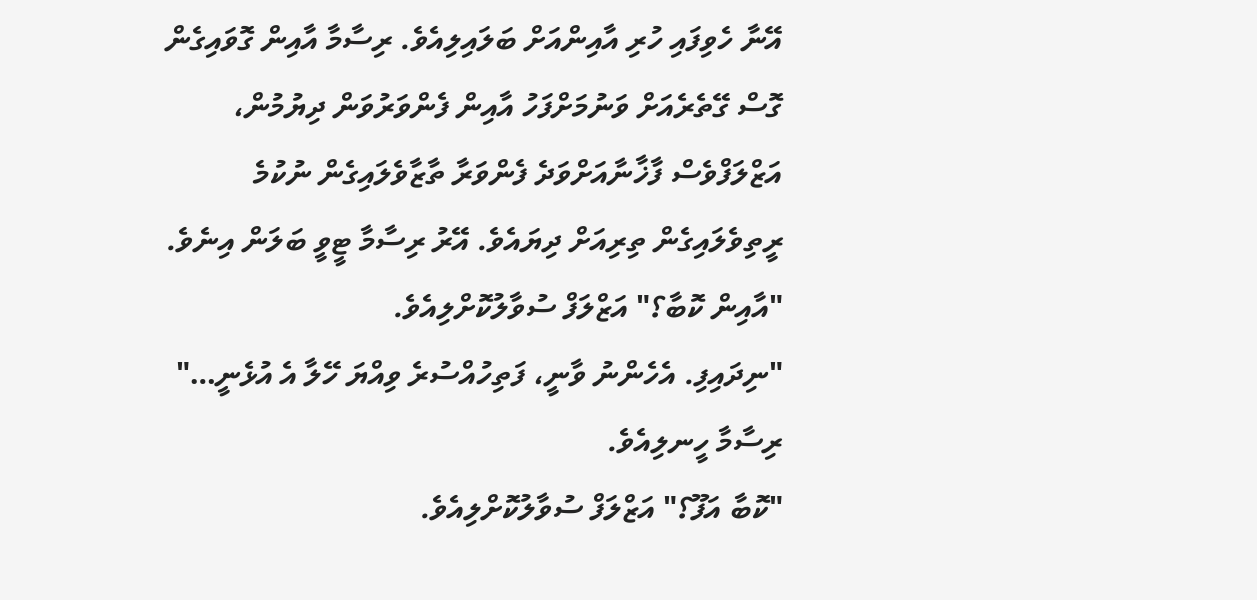އޭނާ ހެވިފައި ހުރި އާއިންއަށް ބަލައިލިއެވެ. ރިސާމާ އާއިން ގޮވައިގެން ގޮސް ގޭތެރެއަށް ވަނުމަށްފަހު އާއިން ފެންވަރުވަން ދިޔުމުން، އަޒްލަފްވެސް ފާޚާނާއަށްވަދެ ފެންވަރާ ތާޒާވެލައިގެން ނުކުމެ ރީތިވެލައިގެން ތިރިއަށް ދިޔައެވެ. އޭރު ރިސާމާ ޓީވީ ބަލަން އިނެވެ.
"އާއިން ކޮބާ؟" އަޒްލަފް ސުވާލުކޮށްލިއެވެ.
"ނިދައިފި. އެހެންނު ވާނީ، ފަތިހުއްސުރެ ވިއްޔަ ހޭލާ އެ އުޅެނީ…" ރިސާމާ ހީނލިއެވެ.
"ކޮބާ އަފޫ؟" އަޒްލަފް ސުވާލުކޮށްލިއެވެ.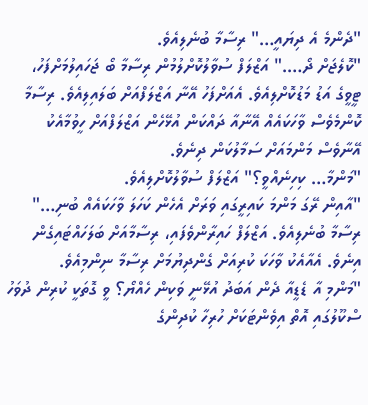"ދެންމެ އެ ދިޔައީ…" ރިސާމާ ބުނެލިއެވެ.
"ކޮލެޖަށް ދޯ…." އަޒްލަފް ސުވާލުކޮށްލުމުން ރިސާމާ ބޯ ޖަހައިލުމަށްފަހު، ޓީވީގެ އަޑު މަޑުކޮށްލިއެވެ. އެއަށްފަހު އޭނާ އަޒްލަފްއަށް ބަލައިލިއެވެ. ރިސާމާ ކޮންމެވެސް ވާހަކައެއް އޭނާއާ ދައްކަން އުޅޭހެން އަޒްލަފްއަށް ހީވުމާއެކު އޭނާވެސް މަންމައަށް ސަމާލުކަން ދިނެވެ.
"މަންމާ… ކިހިނެއްވީ؟" އަޒްލަފް ސުވާލުކޮށްލިއެވެ.
"އާއިން ރޭގަ މަންމަ ކައިރީގައި ވަރަށް އެހެން ކަހަލަ ވާހަކައެއް ބުނި…" ރިސާމާ ބުނެލިއެވެ. އަޒްލަފް ހައިރާންވެފައި، ރިސާމާއަށް ބަލަހައްޓައިގެން އިނެވެ. އެއާއެކު ވާހަކަ ކުރިއަށް ގެންދިޔުމަށް ރިސާމާ ނިންމިއެވެ.
"މަންމި އާ ޑެޑީއާ ދެން އަބަދު އުޅޭނީ ވަކިން ހެއްޔޯ؟ ވީ ގޮތަކީ ކުރިން ދުވަހު ސްކޫލުގައި އޮތް އިވެންޓަކަށް ހުރިހާ ކުދިންގެ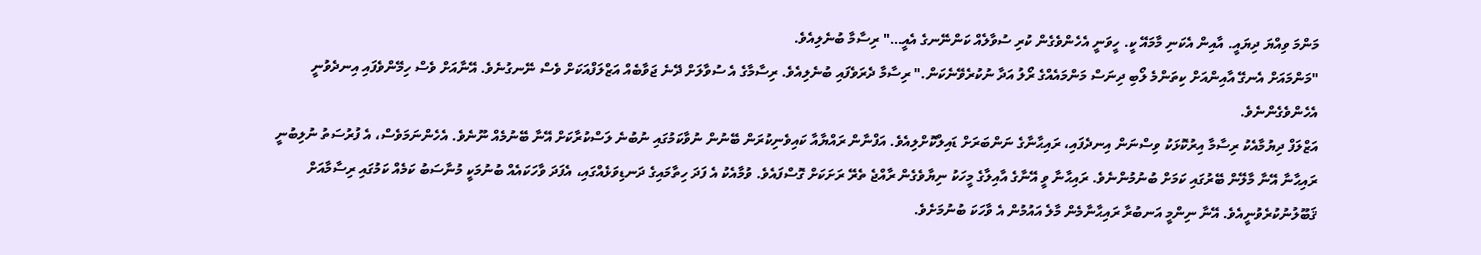މަންމަ ވިއްޔަ ދިޔައީ. އާއިން އެކަނި މާމައޭ ކީ. ހީވަނީ އެހެންވެގެން ކުރި ސުވާލެއް ކަންނޭނގެ އެއީ…" ރިސާމާ ބުނެލިއެވެ.
"މަންމައަށް އެނގޭ އާއިންއަށް ކިތަންމެ ލޯބި ދިނަސް މަންމައެއްގެ ރޯލު އަދާ ނުކުރެވޭނެކަން." ރިސާމާ ދެރަވެފައި ބުނެލިއެވެ. ރިސާމާގެ އެ ސުވާލަށް ދޭނެ ޖަވާބެއް އަޒްލަފްއަކަށް ވެސް ނޭނގުނެވެ. އޭނާއަށް ވެސް ހިމޭންވެފައި އިނދެވުނީ އެހެންވެގެންނެވެ.
އަޒްލަފް ދިޔުމާއެކު ރިސާމާ އިރުކޮޅަކު ވިސްނަން އިނދެފައި، ރައިޙާނާގެ ނަންބަރަށް ޑައިލްކޮށްލިއެވެ. އަފްނާން ރައްޔާއާ ކައިވެނިކުރަން ބޭނުން ނުވާކަމުގައި ނުބުނެ ލަސްކުރާކަށް އޭނާ ބޭނުމެއް ނޫނެވެ. އެހެންނަމަވެސް، އެ ފުރުސަތު ނުލިބުނީ ރައިޙާނާ އޭނާ މާލޭން ބޭރުގައި ކަމަށް ބުނުމުންނެވެ. ރައިޙާނާ ވީ އޭނާގެ އާއިލާގެ މީހަކު ނިޔާވެގެން ރާއްޖެ ތެރޭ ރަށަކަށް ގޮސްފައެވެ. ވުމާއެކު އެ ފަދަ ހިތާމައިގެ ދަނޑިވަޅެއްގައި، އެފަދަ ވާހަކައެއް ބުނުމަކީ މުނާސަބު ކަމެއް ކަމުގައި ރިސާމާއަށް ޤަބޫލުނުކުރެވުނީއެވެ. އޭނާ ނިންމީ އަނބުރާ ރައިޙާނާމެން މާލެ އައުމުން އެ ވާހަކަ ބުނުމަށެވެ.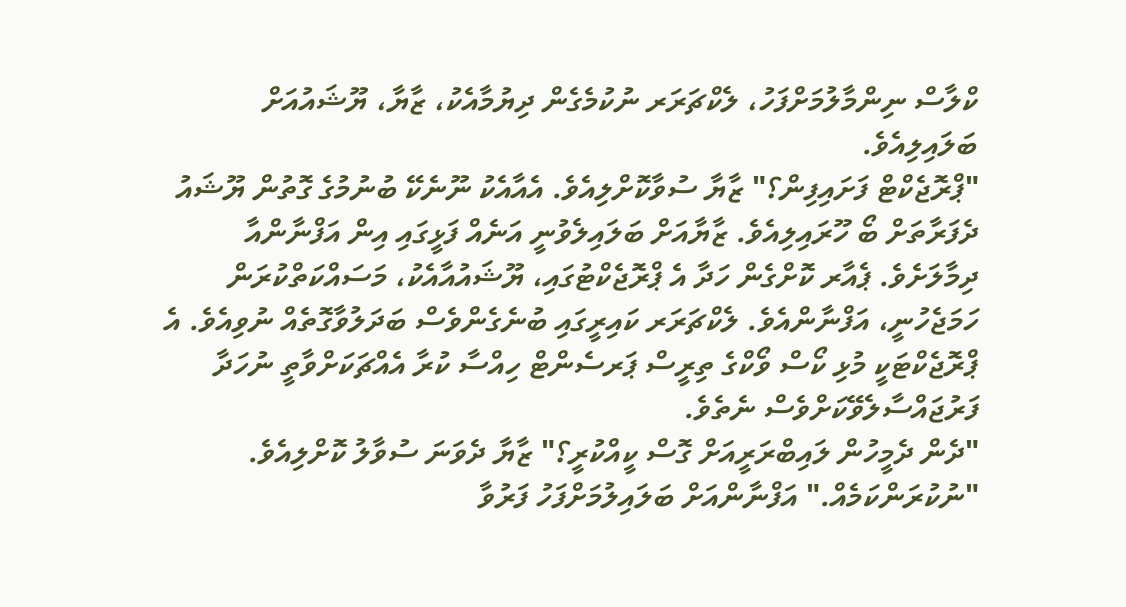ކްލާސް ނިންމާލުމަށްފަހު، ލެކްޗަރަރ ނުކުމެގެން ދިޔުމާއެކު، ޒާޔާ، ޔޫޝައުއަށް ބަލައިލިއެވެ.
"ޕްރޮޖެކްޓް ފަށައިފިން؟" ޒާޔާ ސުވާކޮށްލިއެވެ. އެއާއެކު ނޫނެކޭ ބުނުމުގެ ގޮތުން ޔޫޝައު ދެފަރާތަށް ބޯ ހޫރައިލިއެވެ. ޒާޔާއަށް ބަލައިލެވުނީ އަނެއް ފަޅީގައި އިން އަފްނާންއާ ދިމާލަށެވެ. ޕެއާރ ކޮށްގެން ހަދާ އެ ޕްރޮޖެކްޓުގައި، ޔޫޝައުއާއެކު، މަސައްކަތްކުރަން ހަމަޖެހުނީ، އަފްނާންއެވެ. ލެކްޗަރަރ ކައިރީގައި ބުނެގެންވެސް ބަދަލުވާގޮތެއް ނުވިއެވެ. އެ ޕްރޮޖެކްޓަކީ މުޅި ކޯސް ވޯކްގެ ތިރީސް ޕަރސެންޓް ހިއްސާ ކުރާ އެއްޗަކަށްވާތީ ނުހަދާ ފަރުޖައްސާލެވޭކަށްވެސް ނެތެވެ.
"ދެން ދެމީހުން ލައިބްރަރީއަށް ގޮސް ކީއްކުރީ؟" ޒާޔާ ދެވަނަ ސުވާލު ކޮށްލިއެވެ.
"ނުކުރަންކަމެއް." އަފްނާންއަށް ބަލައިލުމަށްފަހު ފަރުވާ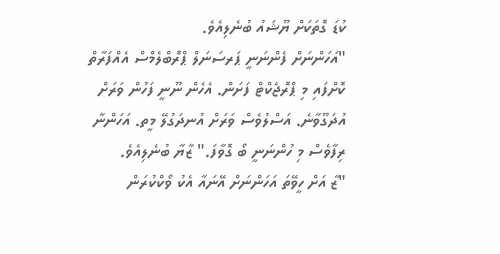ކުޑަ ގޮތަކަށް ޔޫޝައު ބުނެލިއެވެ.
"އަހަންނަށް ފެންނަނީ ޕަރސަނަލް ޕްރޮބްލެމްސް އެއްފަރާތް ކޮށްފައި މި ޕްރޮޖެކްޓް ފަށަން. އެހެން ނޫނީ ފަހުން ވަރަށް އުދަގޫވާނެ. އަސްލުވެސް ވަރަށް އުނދަގުލޭ މީތ. އަހަންނާ ރިފާވެސް މި ހުންނަނީ ބޯ ގޮވާފަ." ޒާޔާ ބުނެލިއެވެ.
"ޒާ އަށް ހީވޭތަ އަހަންނަށް އޭނައާ އެކު ވޯކްކުރަން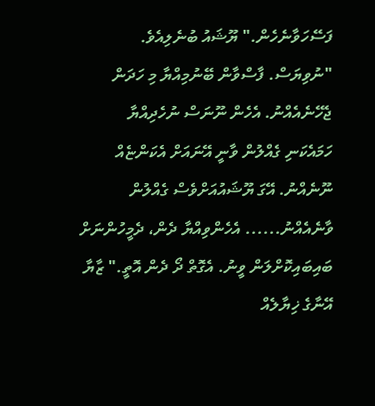ފަސޭހަވާނެހެން." ޔޫޝައު ބުނެލިއެވެ.
"ނުވިޔަސް. ފާސްވާން ބޭނުމިއްޔާ މި ހަދަން ޖެހޭނެއެއްނު. އެހެން ނޫނަސް ނުހެދިއްޔާ ހަމައެކަނި ގެއްލުން ވާނީ އޭނައަށް އެކަންޏެއް ނޫނެއްނު. އޭގަ ޔޫޝައުއަށްވެސް ގެއްލުން ވާނެއެއްނު...... އެހެންވިއްޔާ ދެން، ދެމީހުންނަށް ބައިބައިކޮށްލަން ވީނު. އެގޮތް ދޯ ދެން އޮތީ." ޒާޔާ އޭނާގެ ޚިޔާލެއް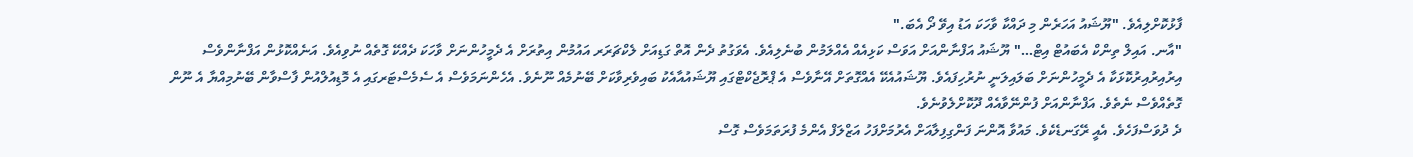ފާޅުކޮށްލިއެވެ. "ޔޫޝައު އަހަރެން މި ދައްކާ ވާހަކަ އަޑު އިވޭ ދޯ އެބަ."
"އާނ. އައިލް ތިންކް އެބައުޓް އިޓް…" ޔޫޝައު އަފްނާންއަށް އަވަސް ކަޅިއެއް އެއްލަމުން ބުނެލިއެވެ. އެވަގުތު ދެން އޮތް ގަޑިއަށް ލެކްޗަރަރ އައުމުން އިތުރަށް އެ ދެމީހުންނަށް ވާހަކަ ދެއްކޭ ގޮތެއް ނުވިއެވެ. އަނެއްކޮޅުން އަފްނާންވެސް އިރުއިރުއިރުކޮޅަކާ އެ ދެމީހުންނަށް ބަލައިލަނީ ނުރުހިފައެވެ. ޔޫޝައުއެކޭ އެއްގޮތަށް އޭނާވެސް އެ ޕްރޮޖެކްޓްގައި ޔޫޝައުއާއެކު ބައިވެރިވާކަށް ބޭނުމެއް ނޫނެވެ. އެހެންނަމަވެސް އެ ސެމެސްޓަރގައި އެ މޮޑިއުލްއުން ފާސްވާން ބޭނުމިއްޔާ އެ ނޫން ގޮތެއްވެސް ނެތެވެ. އަފްނާންއަށް ފުންނޭވާއެއް ދޫކޮށްލެވުނެވެ.
ދެ ދުވަސްފަހެވެ. އެއީ ރޭގަނޑެކެވެ. މައުވާ އޮންނަ ފަންގިފިލާއަށް އެރުމަށްފަހު އަޒްލަފް އެންމެ ފުރަތަމަވެސް ގޮސް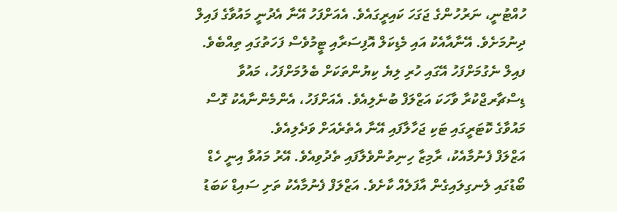ހުއްޓުނީ، ނަރުހުންގެ ޖަގަހަ ކައިރީގައެވެ. އެއަށްފަހު އޭނާ އެދުނީ މައުވާގެ ފައިލް ދިނުމަށެވެ. އޭނާއާއެކު އައި މެޑިކަލް އޮފިސަރާއި ޓީމުވެސް ފަހަތުގައި ތިއްބެވެ. ފއިލް ނެގުމަށްފަހު އޭގައި ހުރި ލިޔެ ކިޔުންތަކަށް ބެލުމަށްފަހު، މައުވާ ޑިސްޗާރޖްކުރާ ވާހަކަ އަޒްލަފް ބުނެލިއެވެ. އެއަށްފަހު، އެންމެންނާއެކު ގޮސް މައުވާގެ ކޮޓަރީގައި ޓަކި ޖަހާލާފައި އޭނާ އެތެރެއަށް ވަދެލިއެވެ.
އަޒްލަފް ފެނުމާއެކު، ރާމިޒާ ހިނިތުންވެލާފައި ތެދުވިއެވެ. އޭރު މައުވާ އިނީ ހެޑް ބޯޑުގައި ލެނގިލައިގެން އާފަލެއް ކާށެވެ. އަޒްލަފް ފެނުމާއެކު ތަށި ސައިޑް ކަބަޑު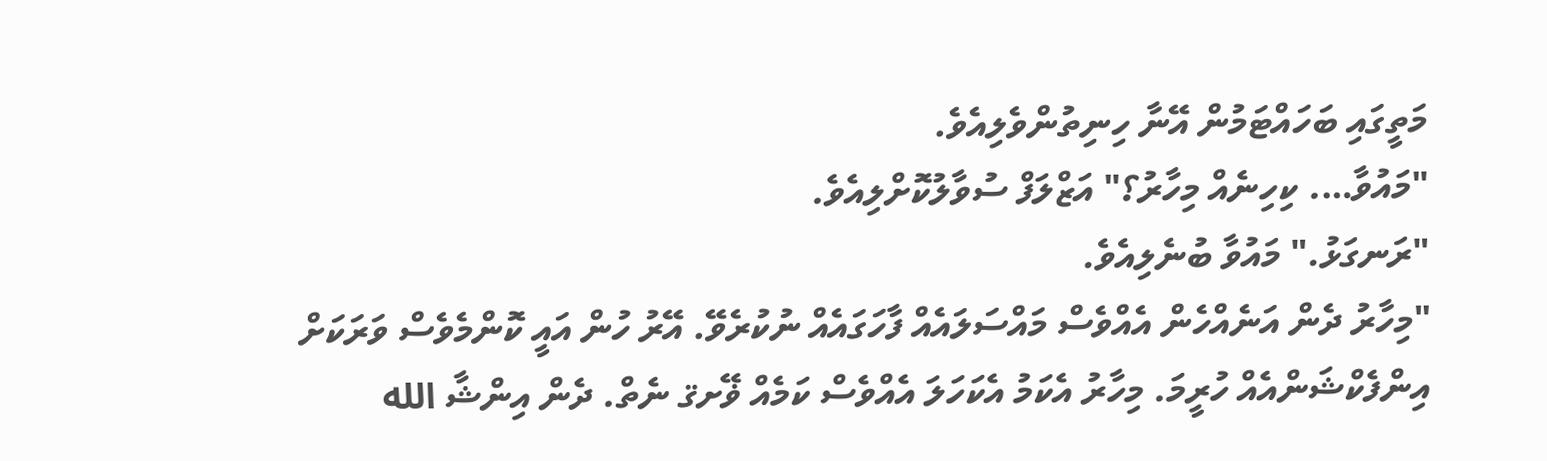މަތީގައި ބަހައްޓަމުން އޭނާ ހިނިތުންވެލިއެވެ.
"މައުވާ…. ކިހިނެއް މިހާރު؟" އަޒްލަފް ސުވާލުކޮށްލިއެވެ.
"ރަނގަޅު." މައުވާ ބުނެލިއެވެ.
"މިހާރު ދެން އަނެއްހެން އެއްވެސް މައްސަލައެއް ފާހަގައެއް ނުކުރެވޭ. އޭރު ހުން އައީ ކޮންމެވެސް ވަރަކަށް އިންފެކްޝަންއެއް ހުރީމަ. މިހާރު އެކަމު އެކަހަލަ އެއްވެސް ކަމެއް ޥޭށޤ ނެތް. ދެން އިންޝާ الله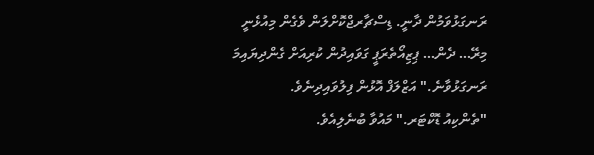ރަނގަޅުވަމުން ދާނީ. ޑިސްޗާރޖްކޮށްލަން ވެގެން މިއުޅެނީ މިރޭ… ދެން… ޕިޒިއޯތެރަޕީ ގަވައިދުން ކުރިއަށް ގެންދިޔައިމަ ރަނގަޅުވާނެ." އަޒްލަފް އޮޅުން ފިލުވައިދިނެވެ.
"ތެންކިއު ޑޮކްޓަރ." މައުވާ ބުނެލިއެވެ.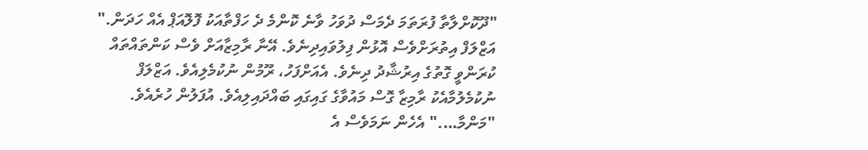"ދޫކޮށްލާތާ ފުރަތަމަ ދެމަސް ދުވަހު ވާނެ ކޮންމެ ދެ ހަފްތާއަކު ފޮލޮއަޕް އެއް ހަދަން." އަޒްލަފް އިތުރަށްވެސް އޮޅުން ފިލުވައިދިނެވެ. އޭނާ ރާމިޒާއަށް ވެސް ކަންތައްތައް ކުރަންވީ ގޮތުގެ އިރުޝާދު ދިނެވެ. އެއަށްފަހު، ރޫމުން ނުކުމެލިއެވެ. އަޒްލަފް ނުކުމެލުމާއެކު ރާމިޒާ ގޮސް މައުވާގެ ގައިގައި ބައްދައިލިއެވެ. އުފަލުން ހުރެއެވެ.
"މަންމާ…." އެހެން ނަމަވެސް އެ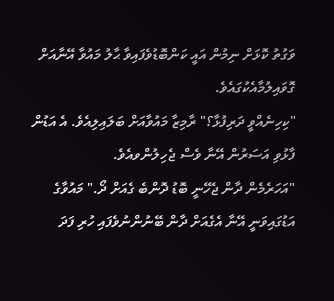ވަގުތު ކޮޅަށް ނިމުން އައީ ކަންބޮޑުވެފައިވާ ޙާލު މައުވާ އޭނާއަށް ގޮވައިލުމާއެކުގައެވެ.
"ކިހިނެއްވީ ދަރިފުޅާ؟" ރާމިޒާ މައުވާއަށް ބަލައިލިއެވެ. އެ އަޑުން ފާޅުވި އަސަރުން އޭނާ ވެސް ޖެހިލުންވއެވެ.
"އަހަރެމެން ދާން ޖެހޭނީ ބޮޑު ދޮންބެ ގެއަށް ދޯ." މައުވާގެ އަޑުގައިވަނީ އޭނާ އެގެއަށް ދާން ބޭނުންނުވެފައި ހުރި ފަދަ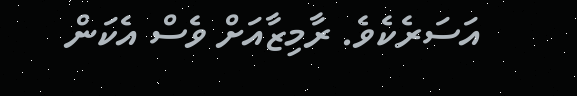އަސަރެކެވެ. ރާމިޒާއަށް ވެސް އެކަން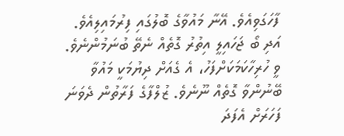ފާހަގަވިއެވެ. އޭނާ މައުވާގެ ބޮލުގައި ފިރުމައިލިއެވެ. އަދި ބޯ ޖަހައިލީ އިތުރު ގޮތެއް ނެތޭ ބުނަމުންނެވެ. ވީ ހުރިހާކަމަކަށްފަހު، އެ ގެއަށް ދިޔުމަކީ މައުވާ ބޭނުންވާ ގޮތެއް ނޫނެވެ. ޒުލްފާގެ ފަރާތުން ދެވަނަ ފަހަރަށް އެފަދަ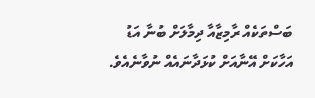ބަސްތަކެއް ރާމިޒާއާ ދިމާލަށް ބުނާ އަޑު އަހާކަށް އޭނާއަށް ކުޅަދާނައެއް ނުވާނެއެވެ.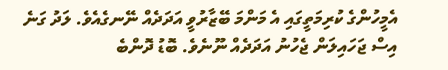އެމީހުންގެ ކުރިމަތީގައި އެ މަންމަ ބޭޒާރުވީ އަދަދެއް ނޭނގެއެވެ. ލަދު ގަނެ އިސް ޖަހައިލަން ޖެހުނު އަދަދެއް ނޫނެވެ. ބޮޑު ދޮންބެ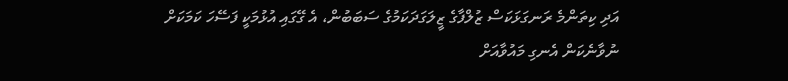އަދި ކިތަންމެ ރަނގަޅަކަސް ޒުލްފާގެ ޒީލަގަދަކަމުގެ ސަބަބުން، އެ ގޭގައި އުޅުމަކީ ފަސޭހަ ކަމަކަށް ނުވާނެކަން އެނގި މައުވާއަށް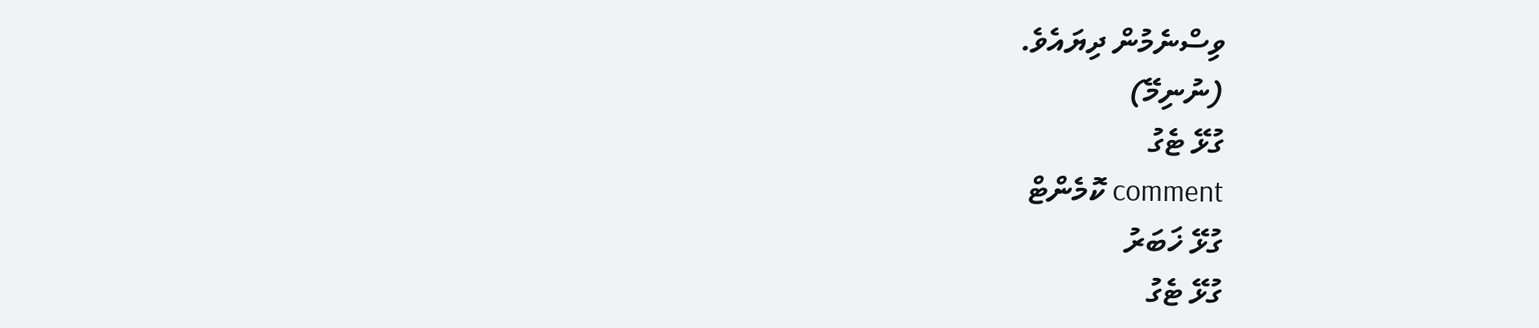ވިސްނެމުން ދިޔައެވެ.
(ނުނިމޭ)
ގުޅޭ ޓެގު
comment ކޮމެންޓް
ގުޅޭ ޚަބަރު
ގުޅޭ ޓެގު